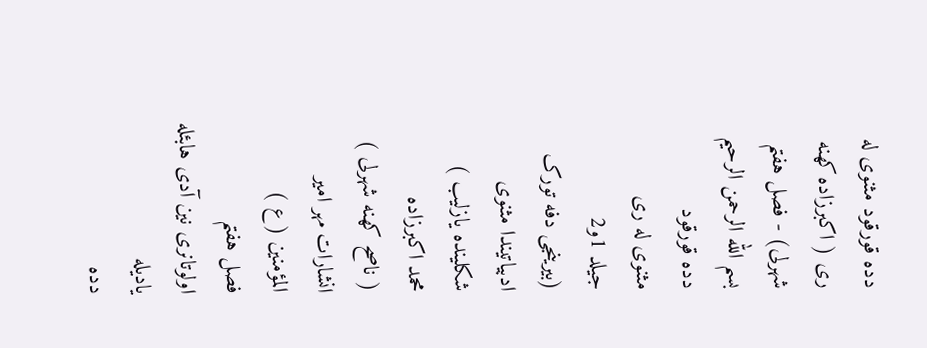دده قورقود مثنوی له ری ( اکبرزاده کهنه شهرلی) - فصل هفتم
بسم الله الرحمن الرحیم
دده قورقود
مثنوی له ری
جیلد 1و2
(بیرینجی دفه تورک ادبیاتیندا مثنوی شکلینده یازلیب )
محمد اکبرزاده
( ناصح کهنه شهرلی )
انشارات مهر امیر المؤمنین ( ع )
فصل هفتم
اولوتانری نین آدی هابئله یادیله
دده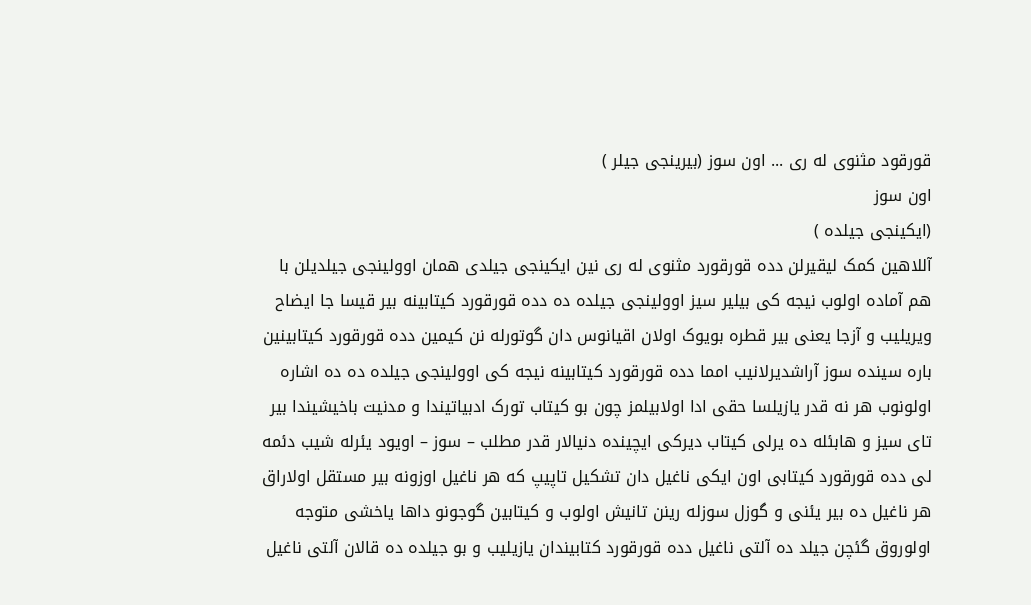قورقود مثنوی له ری ... اون سوز (بیرینجی جیلر )
اون سوز
(ایکینجی جیلده )
آللاهین کمک لیقیرلن دده قورقورد مثنوی له ری نین ایکینجی جیلدی همان اوولینجی جیلدیلن با هم آماده اولوب نیجه کی بیلیر سیز اوولینجی جیلده ده دده قورقورد کیتابینه بیر قیسا جا ایضاح ویریلیب و آزجا یعنی بیر قطره بویوک اولان اقیانوس دان گوتورله نن کیمین دده قورقورد کیتابینین باره سینده سوز آراشدیرلانیب امما دده قورقورد کیتابینه نیجه کی اوولینجی جیلده ده ده اشاره اولونوب هر نه قدر یازیلسا حقی ادا اولابیلمز چون بو کیتاب تورک ادبیاتیندا و مدنیت باخیشیندا بیر تای سیز و هابئله ده یرلی کیتاب دیرکی ایچینده دنیالار قدر مطلب – سوز – اویود یئرله شیب دئمه لی دده قورقورد کیتابی اون ایکی ناغیل دان تشکیل تاپیپ که هر ناغیل اوزونه بیر مستقل اولاراق هر ناغیل ده بیر یئنی و گوزل سوزله رینن تانیش اولوب و کیتابین گوجونو داها یاخشی متوجه اولوروق گئچن جیلد ده آلتی ناغیل دده قورقورد کتابیندان یازیلیب و بو جیلده ده قالان آلتی ناغیل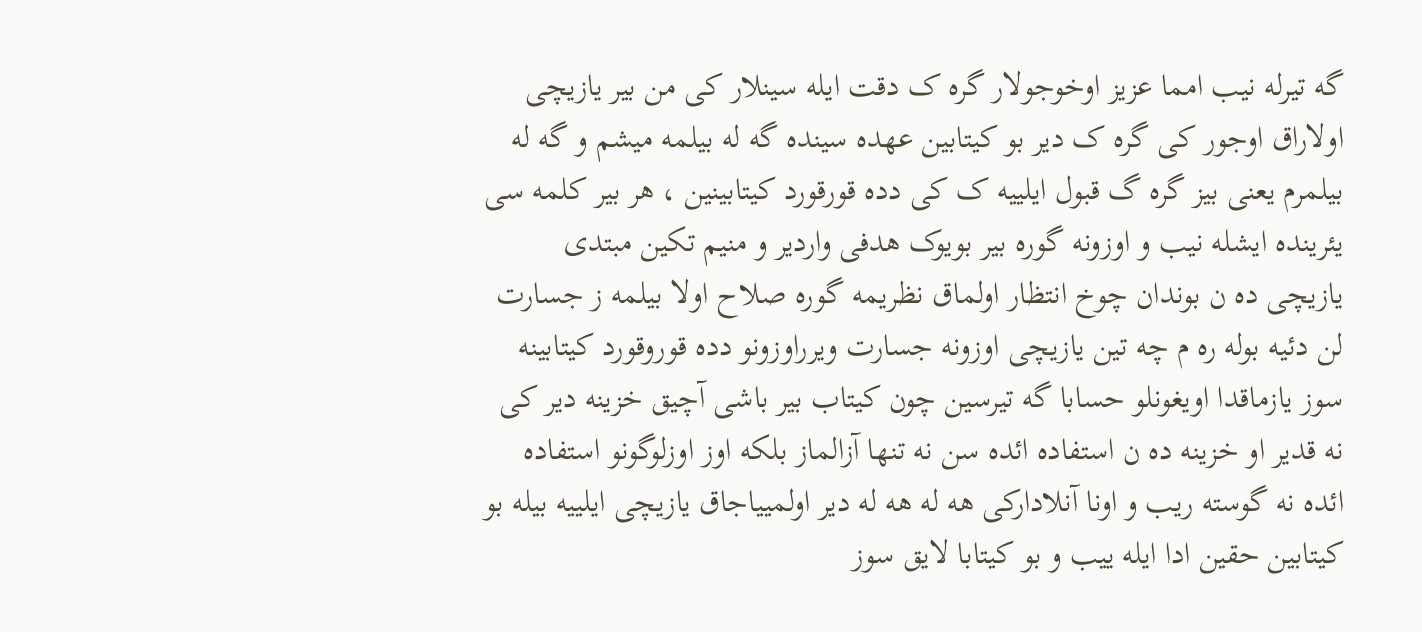گه تیرله نیب امما عزیز اوخوجولار گره ک دقت ایله سینلار کی من بیر یازیچی اولاراق اوجور کی گره ک دیر بو کیتابین عهده سینده گه له بیلمه میشم و گه له بیلمرم یعنی بیز گره گ قبول ایلییه ک کی دده قورقورد کیتابینین ، هر بیر کلمه سی یئرینده ایشله نیب و اوزونه گوره بیر بویوک هدفی واردیر و منیم تکین مبتدی یازیچی ده ن بوندان چوخ انتظار اولماق نظریمه گوره صلاح اولا بیلمه ز جسارت لن دئیه بوله ره م چه تین یازیچی اوزونه جسارت ویرراوزونو دده قوروقورد کیتابینه سوز یازماقدا اویغونلو حسابا گه تیرسین چون کیتاب بیر باشی آچیق خزینه دیر کی نه قدیر او خزینه ده ن استفاده ائده سن نه تنها آزالماز بلکه اوز اوزلوگونو استفاده ائده نه گوسته ریب و اونا آنلادارکی هه له هه له دیر اولمییاجاق یازیچی ایلییه بیله بو کیتابین حقین ادا ایله ییب و بو کیتابا لایق سوز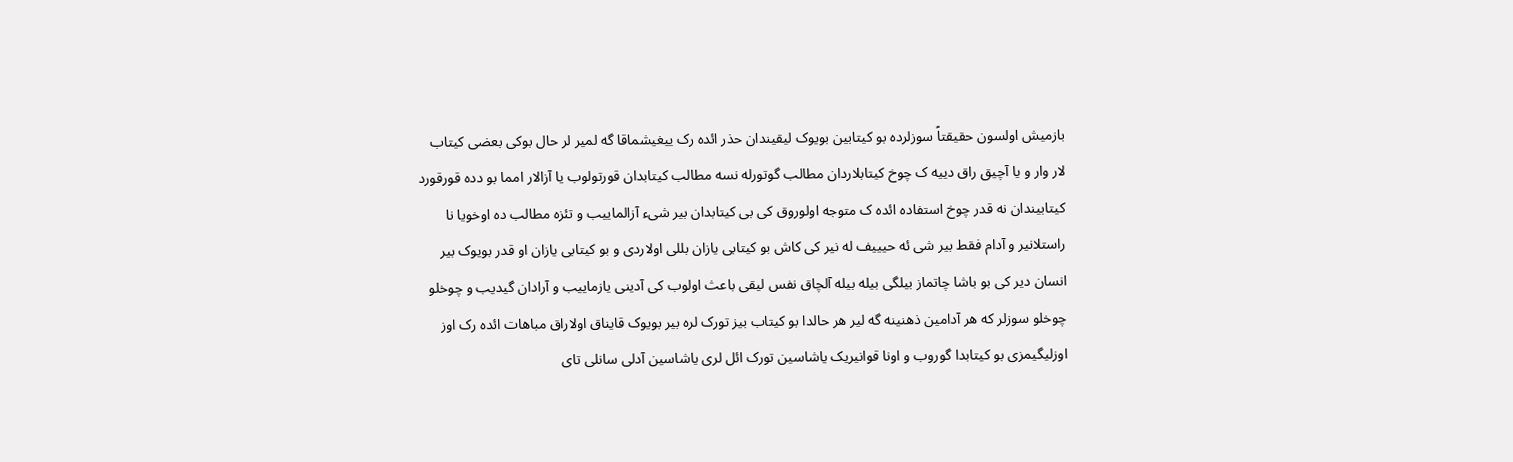بازمیش اولسون حقیقتاً سوزلرده بو کیتابین بویوک لیقیندان حذر ائده رک ییغیشماقا گه لمیر لر حال بوکی بعضی کیتاب لار وار و یا آچیق راق دییه ک چوخ کیتابلاردان مطالب گوتورله نسه مطالب کیتابدان قورتولوب یا آزالار امما بو دده قورقورد کیتابیندان نه قدر چوخ استفاده ائده ک متوجه اولوروق کی بی کیتابدان بیر شیء آزالماییب و تئزه مطالب ده اوخویا نا راستلانیر و آدام فقط بیر شی ئه حیییف له نیر کی کاش بو کیتابی یازان بللی اولاردی و بو کیتابی یازان او قدر بویوک بیر انسان دیر کی بو باشا چاتماز بیلگی بیله بیله آلچاق نفس لیقی باعث اولوب کی آدینی یازماییب و آرادان گیدیب و چوخلو چوخلو سوزلر که هر آدامین ذهنینه گه لیر هر حالدا بو کیتاب بیز تورک لره بیر بویوک قایناق اولاراق مباهات ائده رک اوز اوزلیگیمزی بو کیتابدا گوروب و اونا قوانیریک یاشاسین تورک ائل لری یاشاسین آدلی سانلی تای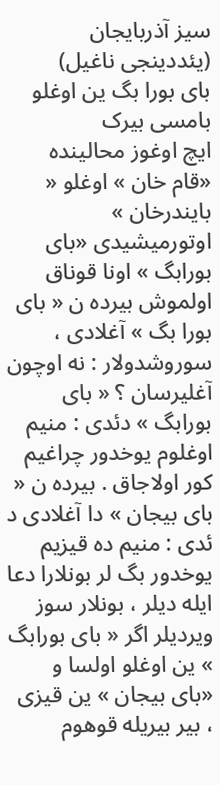سیز آذربایجان
(یئددینجی ناغیل)
بای بورا بگ ین اوغلو بامسی بیرک
ایچ اوغوز محالینده «قام خان » اوغلو « بایندرخان » اوتورمیشیدی «بای بورابگ » اونا قوناق اولموش بیرده ن « بای بورا بگ » آغلادی ، سوروشدولار : نه اوچون آغلیرسان ؟ « بای بورابگ » دئدی : منیم اوغلوم یوخدور چراغیم کور اولاجاق . بیرده ن « بای بیجان » دا آغلادی د ئدی : منیم ده قیزیم یوخدور بگ لر بونلارا دعا ایله دیلر ، بونلار سوز ویردیلر اگر « بای بورابگ » ین اوغلو اولسا و «بای بیجان » ین قیزی ، بیر بیریله قوهوم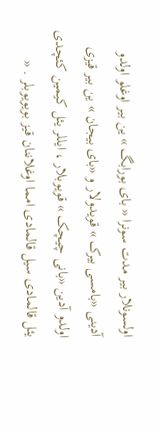اولسونلار بیر مدت سونرا « بای بورابگ » ین بیر اوغلو اولدو آدینی «بامسی بیرک » قویدولار و «بای بیجان » ین بیر قیزی اولدو آدین «بانی چیچک » قویوبلار ، ایللر یئل کیمین کئچدی یئل قالمادی سیل قالمادی امما اوغلاننان قیز بویویوبلر . «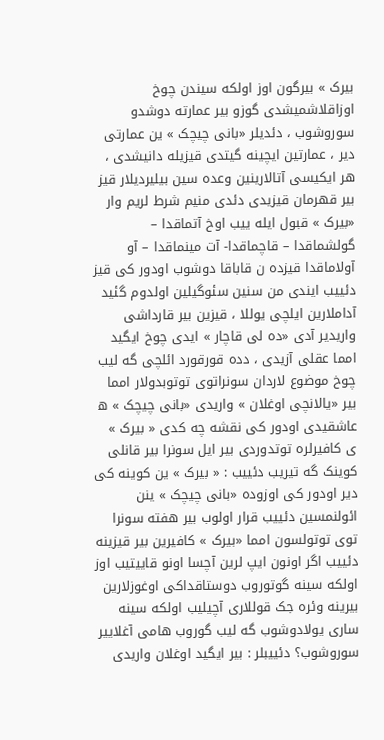بیرک » بیرگون اوز اولکه سیندن چوخ اوزاقلاشمیشدی گوزو بیر عمارته دوشدو سوروشوب ، دئدیلر «بانی چیچک » ین عمارتی دیر ، عمارتین ایچینه گیتدی قیزیله دانیشدی ، هر ایکیسی آتالارینین وعده سین بیلیردیلار قیز بیر قهرمان قیزیدی دئدی منیم شرط لریم وار «بیرک » قبول ایله ییب اوخ آتماقدا – گولشماقدا – قاچماقدا- آت مینماقدا – آو آولاماقدا قیزده ن قاباقا دوشوب اودور کی قیز دئییب ایندی من سنین سئوگیلین اولدوم گئید آداملارین ایلچی یوللا ، قیزین بیر قارداشی واریدیر آدی «ده لی قاچار » ایدی چوخ ایگید امما عقلی آزیدی ، دده قورقورد ائلچی گه لیب چوخ موضوع لاردان سونراتوی توتوبدولار امما بیر «یالانچی اوغلان » واریدی «بانی چیچک » ه عاشقیدی اودور کی نقشه چه کدی « بیرک » ی کافیرلره توتدوردی بیر ایل سونرا بیر قانلی کوینک گه تیریب دئییب : « بیرک » ین کوینه کی دیر اودور کی اوزوده «بانی چیچک » ینن ائولنمسین دئییب قرار اولوب بیر هفته سونرا توی توتولسون امما «بیرک » کافیرین بیر قیزینه دئییب اگر اونون ایپ لرین آچسا اونو قاییتیب اوز اولکه سینه گوتوروب دوستاقداکی اوغوزلارین بیرینه وئره جک قوللاری آچیلیب اولکه سینه ساری یولادوشوب گه لیب گوروب هامی آغلاییر سوروشوب؟ دئییبلر : بیر ایگید اوغلان واریدی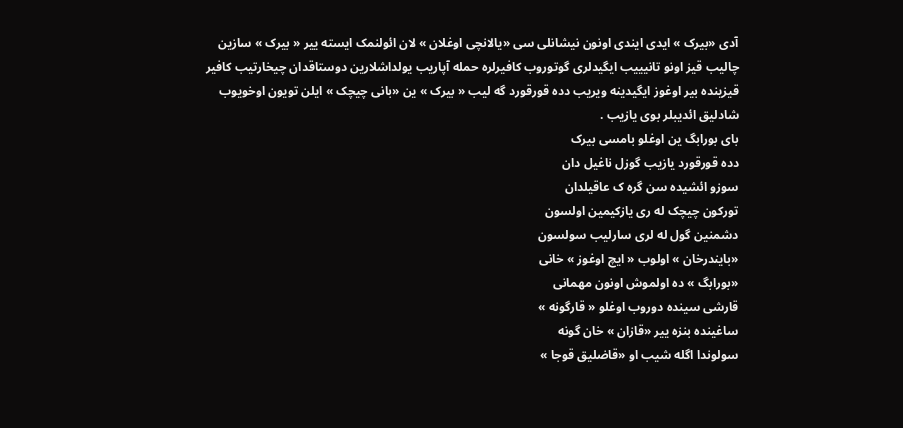آدی «بیرک » ایدی ایندی اونون نیشانلی سی «یالانچی اوغلان » لان ائولنمک ایسته ییر « بیرک » سازین چالیب قیز اونو تانیییب ایگیدلری گوتوروب کافیرلره حمله آپاریب یولداشلارین دوستاقدان چیخارتیب کافیر قیزینده بیر اوغوز ایگیدینه ویریب دده قورقورد گه لیب « بیرک » ین «بانی چیچک » ایلن تویون اوخویوب شادلیق ائدیبلر بوی یازیب .
بای بورابگ ین اوغلو بامسی بیرک
دده قورقورد یازیب گوزل ناغیل دان
سوزو ائشیده سن گره ک عاقیلدان
تورکون چیچک له ری یازکیمین اولسون
دشمنین گول له لری سارلیب سولسون
«بایندرخان » اولوب « ایچ اوغوز » خانی
«بورابگ » ده اولموش اونون مهمانی
قارشی سینده دوروب اوغلو « قارگونه »
ساغینده بنزه ییر «قازان » خان گونه
سولوندا اگله شیب او «قاضلیق قوجا »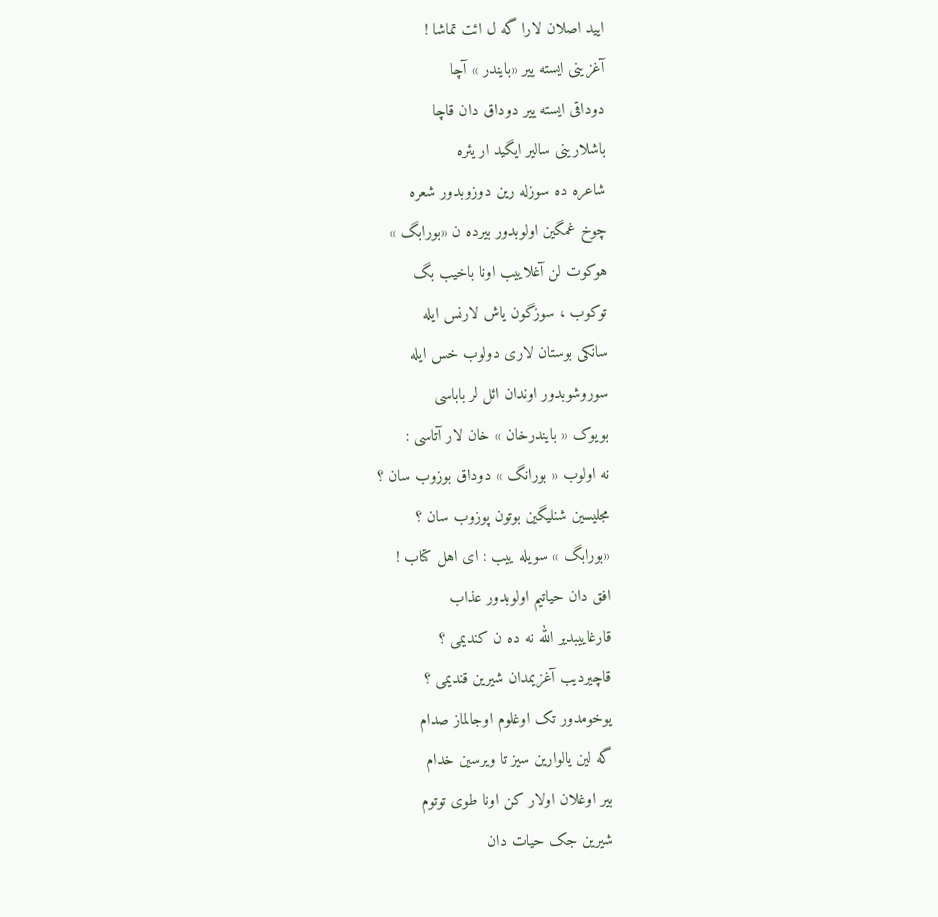ایید اصلان لارا گه ل ائت تماشا !
آغزینی ایسته ییر «بایندر » آچا
دوداقی ایسته ییر دوداق دان قاچا
باشلارینی سالیر ایگید ار یئره
شاعره ده سوزله رین دوزوبدور شعره
چوخ غمگین اولوبدور بیرده ن «بورابگ »
هوکوت لن آغلاییب اونا باخیب بگ
توکوب ، سوزگون یاش لارنس ایله
سانکی بوستان لاری دولوب خس ایله
سوروشوبدور اوندان ائل لر باباسی
بویوک « بایندرخان » خان لار آتاسی :
نه اولوب « بورانگ » دوداق بوزوب سان ؟
مجلیسین شنلیگین بوتون پوزوب سان ؟
«بورابگ » سویله ییب : ای اهل کتاب !
افق دان حیاتیم اولوبدور عذاب
قارغاییبدیر الله نه ده ن کندیمی ؟
قاچیردیب آغزیمدان شیرین قندیمی ؟
یوخومدور تک اوغلوم اوجالماز صدام
گه لین یالوارین سیز تا ویرسین خدام
بیر اوغلان اولار کن اونا طوی توتوم
شیرین جک حیات دان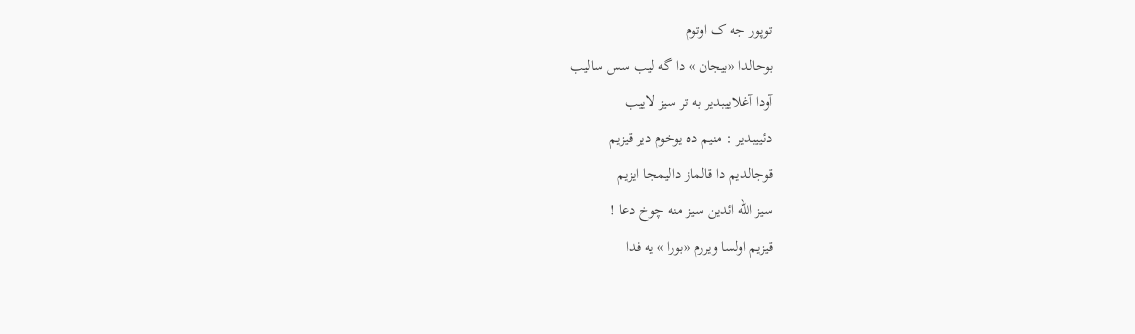توپور جه ک اوتوم
بوحالدا «بیجان » دا گه لیب سس سالیب
آودا آغلاییبدیر به تر سیز لاییب
دئییبدیر : منیم ده یوخوم دیر قیزیم
قوجالدیم دا قالماز دالیمجا ایزیم
سیز الله ائدین سیز منه چوخ دعا !
قیزیم اولسا ویررم «بورا » یه فدا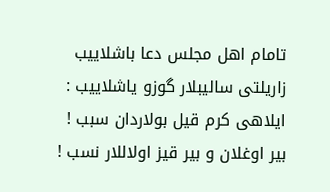تامام اهل مجلس دعا باشلاییب
زاریلتی سالیبلار گوزو یاشلاییب :
ایلاهی کرم قیل بولاردان سبب !
بیر اوغلان و بیر قیز اولاللار نسب !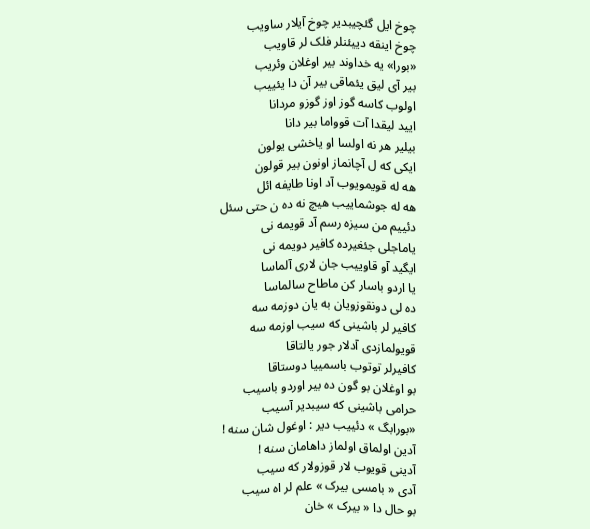چوخ ایل گئچیبدیر چوخ آیلار ساویب
چوخ اینقه دییئنلر فلک لر قاویب
«بورا» یه خداوند بیر اوغلان وئریب
بیر آی لیق یئماقی بیر آن دا یئییب
اولوب کاسه گوز اوز گوزو مردانا
ایید لیقدا آت قوواما بیر دانا
بیلیر هر نه اولسا او یاخشی یولون
ایکی که ل آچانماز اونون بیر قولون
هه له قویمویوب آد اونا طایفه ائل
هه له جوشماییب هیچ نه ده ن حتی سئل
دئییم من سیزه رسم آد قویمه نی
یاماجلی جئغیرده کافیر دویمه نی
ایگید آو قاوییب جان لاری آلماسا
یا اردو باسار کن ماطاح سالماسا
ده لی دونقوزویان به یان دوزمه سه
کافیر لر باشینی که سیب اوزمه سه
قویولمازدی آدلار جور یالتاقا
کافیرلر توتوب باسمییا دوستاقا
بو اوغلان بو گون ده بیر اوردو باسیب
حرامی باشینی که سیبدیر آسیب
«بورابگ » دئییب دیر : اوغول شان سنه !
آدین اولماق اولماز داهامان سنه !
آدینی قویوب لار قوزولار که سیب
آدی « بامسی بیرک » علم لر اه سیب
بو حال دا « بیرک » خان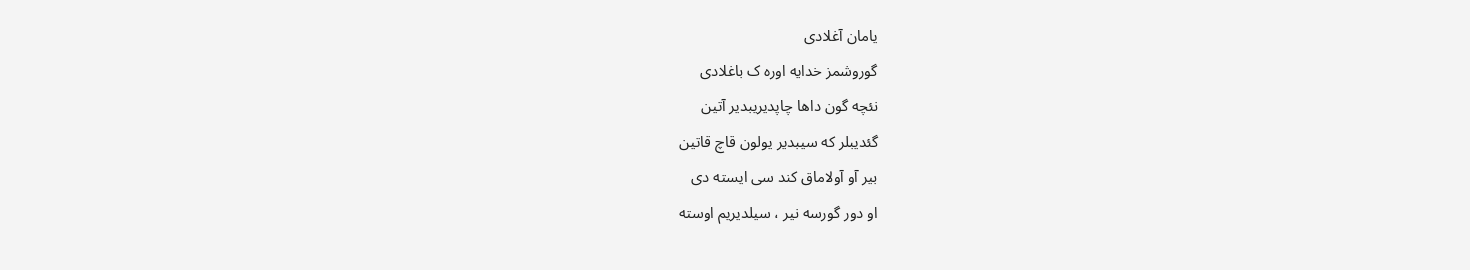یامان آغلادی
گوروشمز خدایه اوره ک باغلادی
نئچه گون داها چاپدیریبدیر آتین
گئدیبلر که سیبدیر یولون قاچ قاتین
بیر آو آولاماق کند سی ایسته دی
او دور گورسه نیر ، سیلدیریم اوسته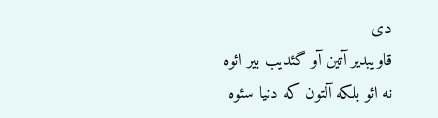دی
قاویبدیر آتین آو گئدیب بیر ائوه
نه ائو بلکه آلتون که دنیا سئوه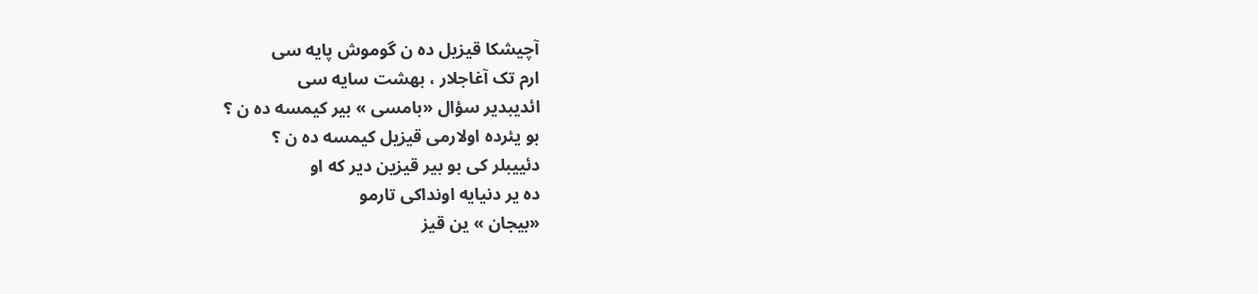آچیشکا قیزیل ده ن گوموش پایه سی
ارم تک آغاجلار ، بهشت سایه سی
ائدیبدیر سؤال «بامسی » بیر کیمسه ده ن ؟
بو یئرده اولارمی قیزیل کیمسه ده ن ؟
دئییبلر کی بو بیر قیزین دیر که او
ده یر دنیایه اونداکی تارمو
«بیجان » ین قیز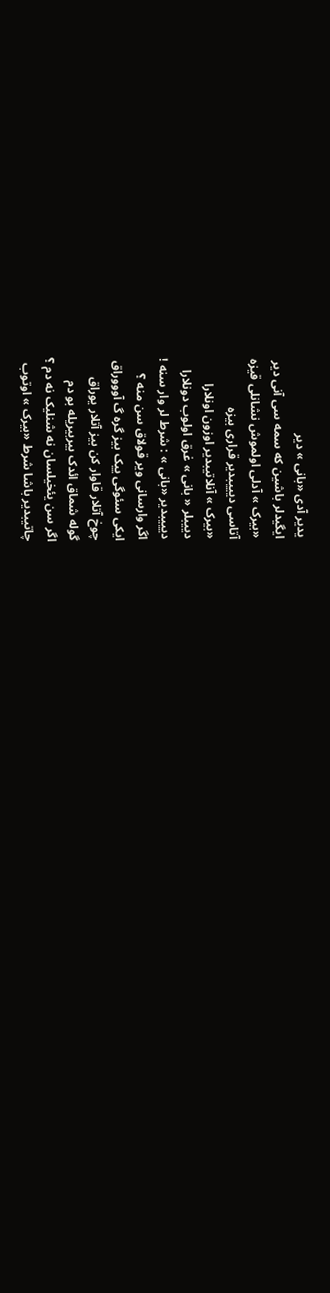یدیر آدی «بانی » دیر
ایگیدلر باشین که سمه سی آنی دیر
«بیرک » آدلی اولموش نشانلی قیزه
آتاسی دیییبدیر قراری بیزه
«بیرک » آنلاتیبدیر اوزون اونلارا
دییبلر « بانی » غرق اولوب دونلارا
دیییبدیر «بانی » : شرط لر وار سنه !
اگر وارسانی ویر قولاق سن منه ؟
ایکی سئوگی ییک بیز گره گ آوووراق
چوخ آتلار قاوار کن بیز آتلار یوراق
گوله شماق ائدک بیربیریله بو دم
اگر سن یئخیلسان نه شنلیک نه دم ؟
چاتیبدیر باشا شرط «بیرک » اوتوب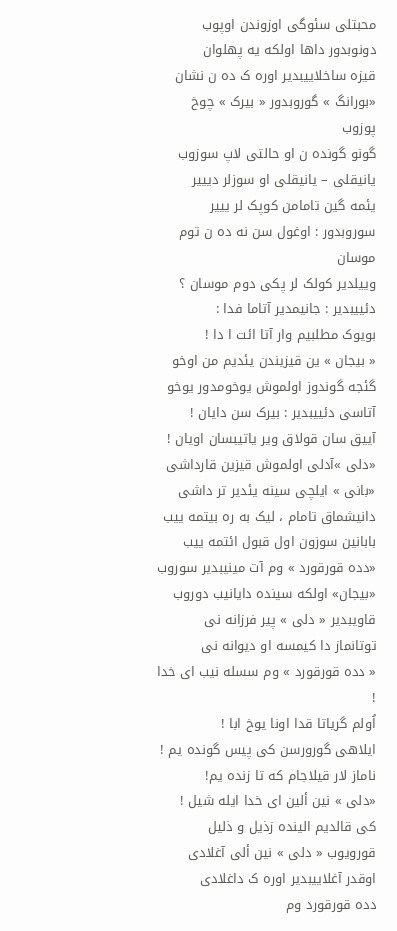محبتلی سئوگی اوزوندن اوپوب
دونوبدور داها اولکه یه پهلوان
قیزه ساخلاییبدیر اوره ک ده ن نشان
«بورانگ » گوروبدور « بیرک » چوخ پوزوب
گونو گونده ن او حالتی لاپ سوزوب
یانیقلی – یانیقلی او سوزلر دیییر
یئمه گین تامامن کوپک لر یییر
سوروبدور : اوغول سن نه ده ن توم موسان
وییلدیر کولک لر پکی دوم موسان ؟
دئییبدیر : جانیمدیر آتاما فدا :
بویوک مطلبیم وار آتا ائت ا دا !
« بیجان » ین قیزیندن یئدیم من اوخو
گئجه گوندوز اولموش یوخومدور یوخو
آتاسی دئییبدیر : بیرک سن دایان !
آییق سان قولاق ویر یاتیبسان اویان !
«دلی »آدلی اولموش قیزین قارداشی
«بانی » ایلچی سینه یئدیر تر داشی
دانیشماق تامام ، لیک به ره بیتمه ییب
بابانین سوزون اول قبول ائتمه ییب
«دده قورقورد » وم آت مینیبدیر سوروب
«بیجان» اولکه سینده دایانیب دوروب
قاویبدیر « دلی » پیر فرزانه نی
توتانماز دا کیمسه او دیوانه نی
« دده قورقورد » وم سسله نیب ای خدا !
اُولم گریاتا قدا اونا یوخ ابا !
ایلاهی گورورسن کی پیس گونده یم !
ناماز لار قیلاجام که تا زنده یم!
«دلی » نین ألین ای خدا ایله شیل !
کی قالدیم الینده زذیل و ذلیل
قورویوب « دلی » نین ألی آغلادی
اوقدر آغلاییبدیر اوره ک داغلادی
دده قورقورد وم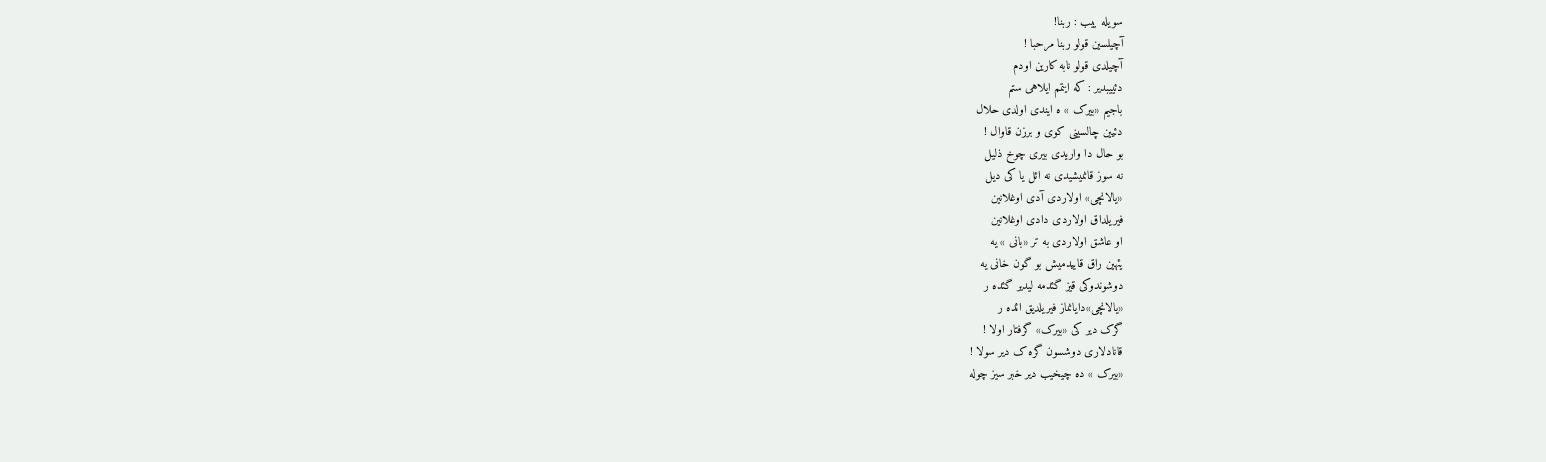سویله ییب : ربنا!
آچیلسین قولو ربنا مرحبا !
آچیلدی قولو نابه کارین اودم
دئییبدیر : که ایتمم ایلاهی ستم
باجیم «بیرک » ه ایندی اولدی حلال
دئیین چالسینی کوی و برزن قاوال !
بو حال دا واریدی بیری چوخ ذلیل
نه سوز قانمیشیدی نه ائل یا کی دیل
«یالانچی» اولاردی آدی اوغلانین
فیریلداق اولاردی دادی اوغلانین
او عاشق اولاردی به تر «بانی » یه
یئهین راق قاییدمیش بو گون خانی یه
دوشوندوکی قیز گئدمه لیدیر گئده ر
«یالانچی»دایانماز فیریلدیق ائده ر
گرک دیر کی «بیرک» گرفتار اولا !
قانادلاری دوشسون گره ک دیر سولا !
«بیرک » ده چیخیب دیر خبر سیز چوله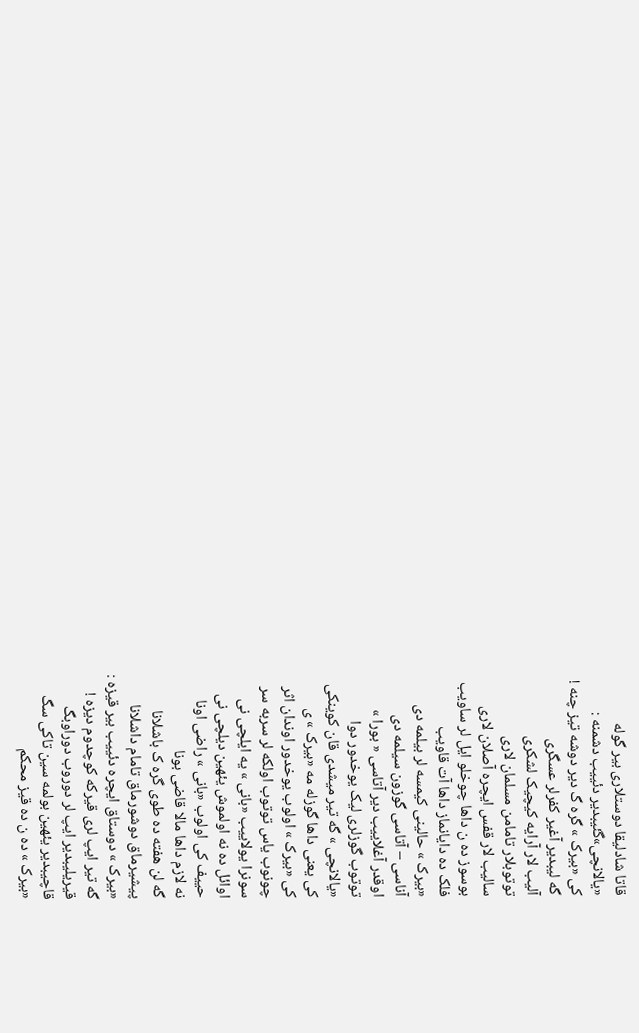قاتا شادلیقا دوستلاری بیر گوله
«یالانچی»گئیبدیر دئییب دشمنه :
کی «بیرک » گره گ دیر دوشه تیز چنه !
گه لیبدیر آغیر کفرلر عسگری
آلیب لار آرایه کیچیک لشکری
توتوبلار تامامن مسلمان لاری
سالیب لار قفس ایچره آصلان لاری
بوسوز ده ن داها چوخلو ایل لر ساویب
فلک ده دایانماز داها آت قاویب
«بیرک » حالینی کیمسه لر بیلمه دی
آناسی – آتاسی گوزون سیلمه دی
اوقدر آغلاییب دیر آتاسی « بورا »
توتوب گوزلری لیک یوخدور دوا
«یالانچی » گه تیر میشدی قان کوینکی
کی یعنی داها گوزله مه «بیرک » ی
کی «بیرک » اولوب یوخدور اوندان اثر
چونوب یاس توتوب اولکه لر سربه سر
سونرا یولاییب «بانی » یه ایلچی نی
اوائل ده نه اولموش یئهین دیلچی نی
حییف کی اولوب «بانی » راضی اونا
نه لازم داها مالا قاضی بونا
گه لن هفته ده طوی گره ک باشلانا
پیشیرماق دوشورماق تامام داشلانا
«بیرک » دوستاق ایچره دئییب بیر قیزه :
گه تیر ایپ لری قیرکه کوچدوم دیزه !
قیریلیبدیر ایپ لر دوروب دوراوبگ
قاچیبدیر یئهین بولمه سین تاکی سگ
«بیرک » ده ن ده قیز محکم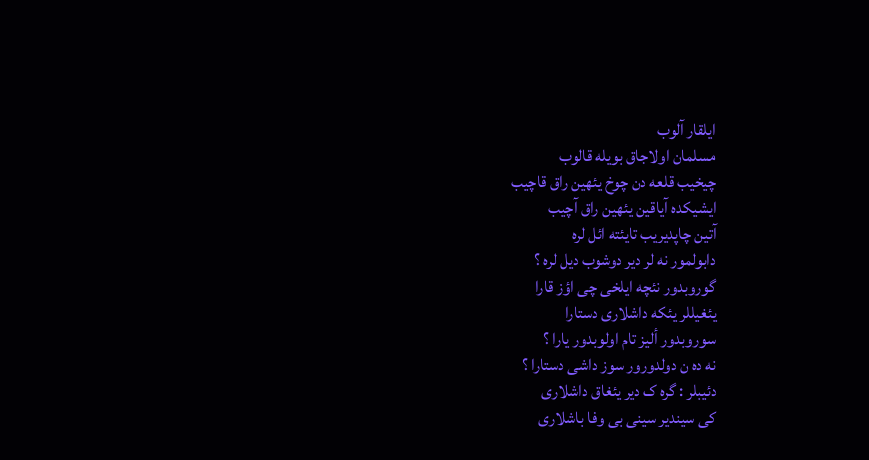ایلقار آلوب
مسلمان اولاجاق بویله قالوب
چیخیب قلعه دن چوخ یئهین راق قاچیب
ایشیکده آیاقین یئهین راق آچیب
آتین چاپدیریب تایئته ائل لره
دابولمور نه لر دیر دوشوب دیل لره ؟
گوروبدور نئچه ایلخی چی اؤز قارا
یئغیللر یئکه داشلاری دستارا
سوروبدور ألیز تام اولوبدور یارا ؟
نه ده ن دولدورور سوز داشی دستارا ؟
دئیبلر : گره ک دیر یئغاق داشلاری
کی سیندیر سینی بی وفا باشلاری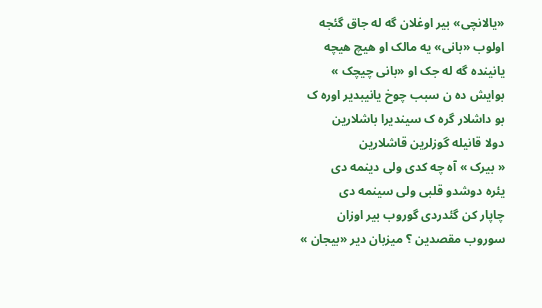«یالانچی» بیر اوغلان گه له جاق گئجه
اولوب «بانی» یه مالک او هیچ هیچه
یانینده گه له جک او «بانی چیچک »
بوایش ده ن سبب چوخ یانیبدیر اوره ک
بو داشلار گره ک سیندیرا باشلارین
دولا قانیله گوزلرین قاشلارین
« بیرک » آه چه کدی ولی دینمه دی
یئره دوشدو قلبی ولی سینمه دی
چاپار کن گئدردی گوروب بیر اوزان
سوروب مقصدین ؟ میزبان دیر «بیجان »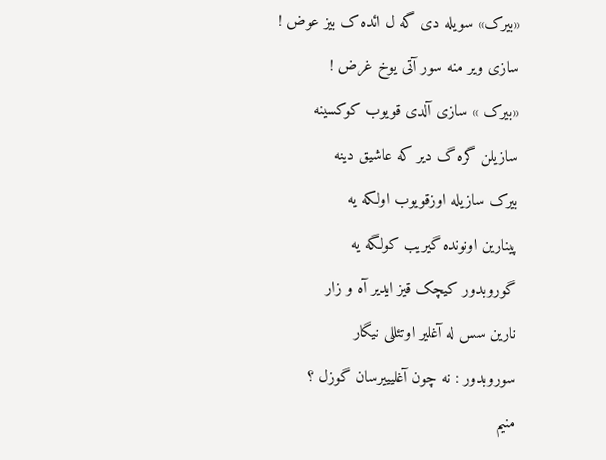«بیرک» سویله دی گه ل ائده ک بیز عوض !
سازی ویر منه سور آتی یوخ غرض !
«بیرک » سازی آلدی قویوب کوکسینه
سازیلن گره گ دیر که عاشیق دینه
بیرک سازیله اوزقویوب اولکه یه
پینارین اونونده گیریب کولگه یه
گوروبدور کیچک قیز ایدیر آه و زار
نارین سس له آغلیر اوتئللی نیگار
سوروبدور : نه چون آغلیییرسان گوزل ؟
منیم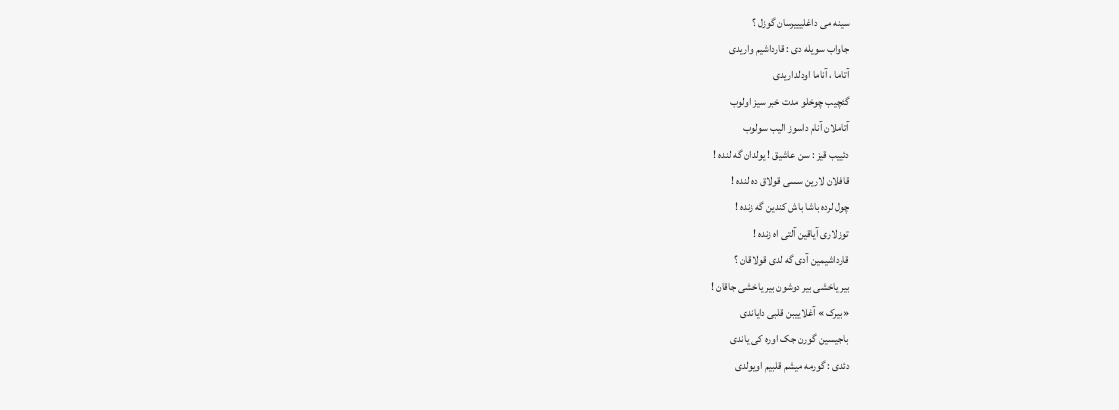سینه می داغلیییرسان گوزل ؟
جاواب سویله دی : قارداشیم واریدی
آتاما ، آناما اودلداریدی
گئچیب چوخلو مدت خبر سیز اولوب
آتاملان آنام داسوز الیب سولوب
دئییب قیز : سن عاشیق ! یولدان گه لنده !
قافلان لارین سسی قولاق ده لنده !
چول لرده باشا باش کندین گه زنده !
توزلاری آیاقین آلتی اه زنده !
قارداشیمین آدی گه لدی قولاقان ؟
بیر یاخشی بیر دوشون بیر یاخشی جاقان !
«بیرک » آغلاییبن قلبی دایاندی
باجیسین گورن جک اوره کی یاندی
دئدی : گورمه میشم قلبیم اویولدی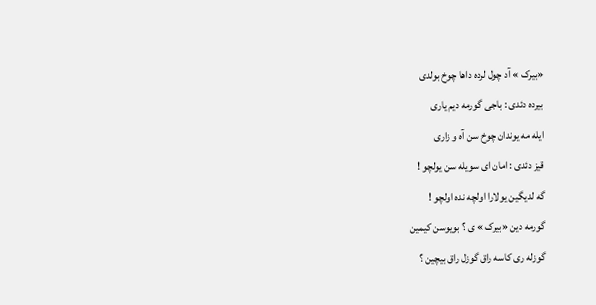«بیرک » آد چول لرده داها چوخ بولدی
بیرده دئدی : باجی گورمه دیم یاری
ایله مه یوندان چوخ سن آه و زاری
قیز دئدی : امان ای سویله سن یولچو !
گه لدیگین یولارا اولچه نده اولچو !
گورمه دین «بیرک » ی ؟ بویوسن کیمین
گوزله ری کاسه راق گوزل راق بیچین ؟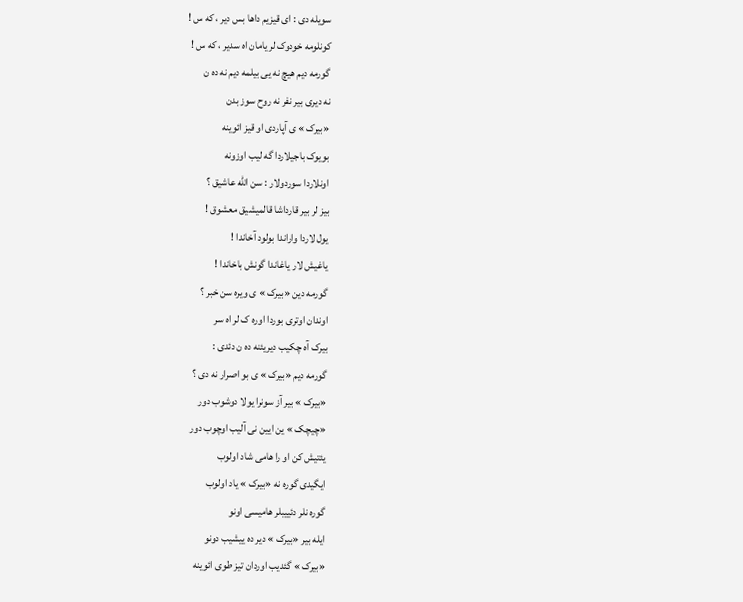سویله دی : ای قیزیم داها بس دیر ، که س !
کونلومه خودوک لر یامان اه سدیر ، که س !
گورمه دیم هیچ نه یی بیلمه دیم نه ده ن
نه دیری بیر نفر نه روح سوز بدن
«بیرک » ی آپاردی او قیز ائوینه
بویوک باجیلاردا گه لیب اوزونه
اونلاردا سوردولار : سن الله عاشیق ؟
بیز لر بیر قارداشا قالمیشیق معشوق !
یول لاردا واراندا بولود آخاندا !
یاغیش لار یاغاندا گونش باخاندا !
گورمه دین «بیرک » ی ویره سن خبر ؟
اوندان اوتری بوردا اوره ک لر اه سر
بیرک آه چکیب دیریئنه ده ن دئدی :
گورمه دیم «بیرک » ی بو اصرار نه دی ؟
«بیرک » بیر آز سونرا یولا دوشوب دور
«چیچک » ین ایین نی آلیب اوچوب دور
یئتیش کن او را هامی شاد اولوب
ایگیدی گوره نه «بیرک » یاد اولوب
گوره نلر دئییبلر هامیسی اونو
ایله بیر «بیرک » دیر ده ییشیب دونو
«بیرک » گئدیب اوردان تیز طوی ائوینه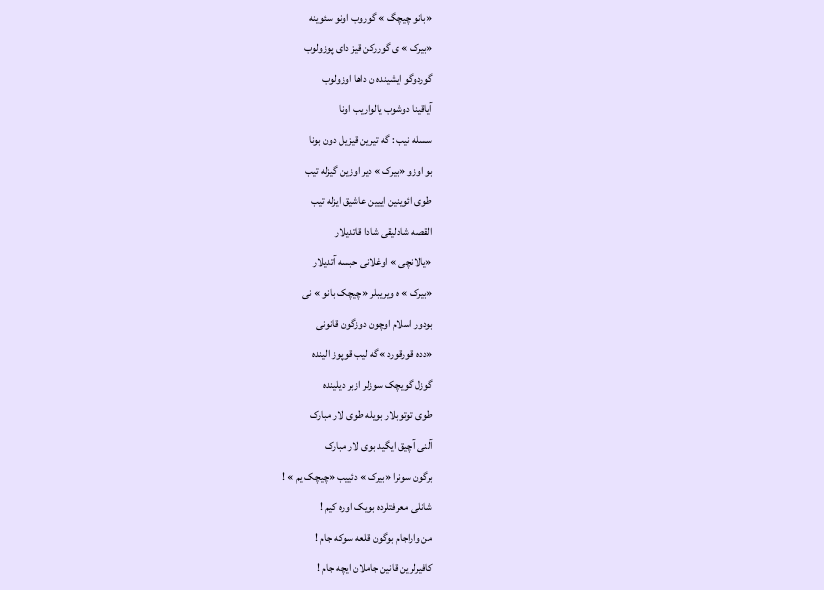«بانو چیچگ » گوروب اونو سئوینه
«بیرک » ی گوررکن قیز دای پوزولوب
گوردوگو ایشینده ن داها اوزولوب
آیاقینا دوشوب یالواریب اونا
سسله نیب : گه تیرین قیزیل دون بونا
بو اوزو «بیرک » دیر اوزین گیزله تیب
طوی ائوینین اییین عاشیق ایزله تیب
القصه شادلیقی شادا قاتدیلار
«یالانچی » اوغلانی حبسه آتدیلار
«بیرک » ه ویریبلر «چیچک بانو » نی
بودور اسلام اوچون دوزگون قانونی
«دده قورقورد »گه لیب قوپوز الینده
گوزل گویچک سوزلر ازبر دیلینده
طوی توتوبلار بویله طوی لار مبارک
آلنی آچیق ایگید بوی لار مبارک
برگون سونرا «بیرک » دئییب «چیچک یم » !
شانلی معرفتلرده بویک اوره کیم !
من واراجام بوگون قلعه سوکه جام !
کافیرلرین قانین جاملان ایچه جام !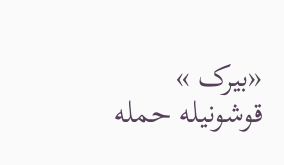«بیرک » قوشونیله حمله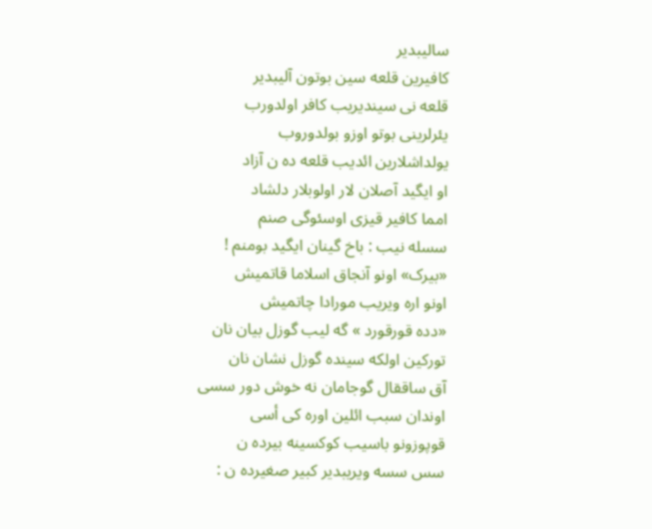سالیبدیر
کافیرین قلعه سین بوتون آلیبدیر
قلعه نی سیندیریب کافر اولدورب
یئرلرینی بوتو اوزو بولدوروب
یولداشلارین ائدیب قلعه ده ن آزاد
او ایگید آصلان لار اولوبلار دلشاد
امما کافیر قیزی اوسئوگی صنم
سسله نیب : باخ گینان ایگید بومنم !
«بیرک» اونو آنجاق اسلاما قاتمیش
اونو اره ویریب مورادا چاتمیش
«دده قورقورد » گه لیب گوزل بیان نان
تورکین اولکه سینده گوزل نشان نان
آق ساققال گوجامان نه خوش دور سسی
اوندان سبب ائلین اوره کی أسی
قوپوزونو باسیب کوکسینه بیرده ن
سس سسه ویریبدیر کبیر صغیرده ن :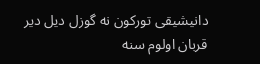دانیشیقی تورکون نه گوزل دیل دیر
قربان اولوم سنه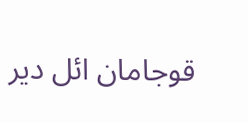قوجامان ائل دیر